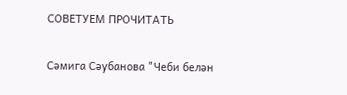СОВЕТУЕМ ПРОЧИТАТЬ

Сәмига Сәубанова "Чеби белән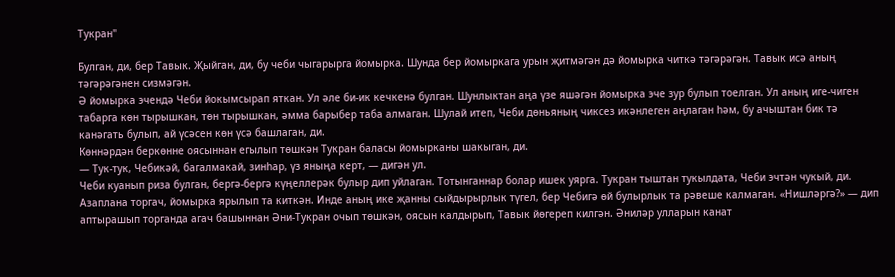Тукран"

Булган, ди, бер Тавык. Җыйган, ди, бу чеби чыгарырга йомырка. Шунда бер йомыркага урын җитмәгән дә йомырка читкә тәгәрәгән. Тавык исә аның тәгәрәгәнен сизмәгән.
Ә йомырка эчендә Чеби йокымсырап яткан. Ул әле би-ик кечкенә булган. Шунлыктан аңа үзе яшәгән йомырка эче зур булып тоелган. Ул аның иге-чиген табарга көн тырышкан, төн тырышкан, әмма барыбер таба алмаган. Шулай итеп, Чеби дөньяның чиксез икәнлеген аңлаган һәм, бу ачыштан бик тә канәгать булып, ай үсәсен көн үсә башлаган, ди.
Көннәрдән беркөнне оясыннан егылып төшкән Тукран баласы йомырканы шакыган, ди.
— Тук-тук, Чебикәй, багалмакай, зинһар, үз яныңа керт, — дигән ул.
Чеби куанып риза булган, бергә-бергә күңеллерәк булыр дип уйлаган. Тотынганнар болар ишек уярга. Тукран тыштан тукылдата, Чеби эчтән чукый, ди. Азаплана торгач, йомырка ярылып та киткән. Инде аның ике җанны сыйдырырлык түгел, бер Чебигә өй булырлык та рәвеше калмаган. «Нишләргә?» — дип аптырашып торганда агач башыннан Әни-Тукран очып төшкән, оясын калдырып, Тавык йөгереп килгән. Әниләр улларын канат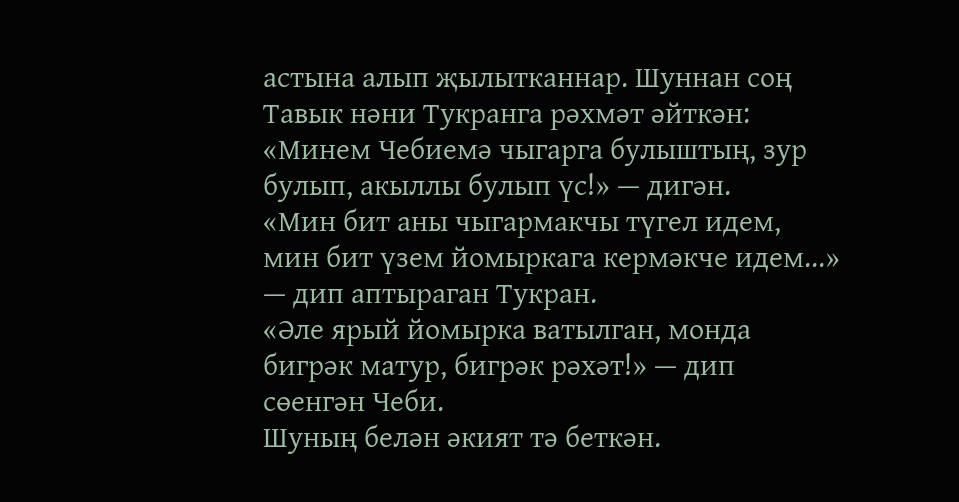астына алып җылытканнар. Шуннан соң Тавык нәни Тукранга рәхмәт әйткән: «Минем Чебиемә чыгарга булыштың, зур булып, акыллы булып үс!» — дигән.
«Мин бит аны чыгармакчы түгел идем, мин бит үзем йомыркага кермәкче идем...» — дип аптыраган Тукран.
«Әле ярый йомырка ватылган, монда бигрәк матур, бигрәк рәхәт!» — дип сөенгән Чеби.
Шуның белән әкият тә беткән.